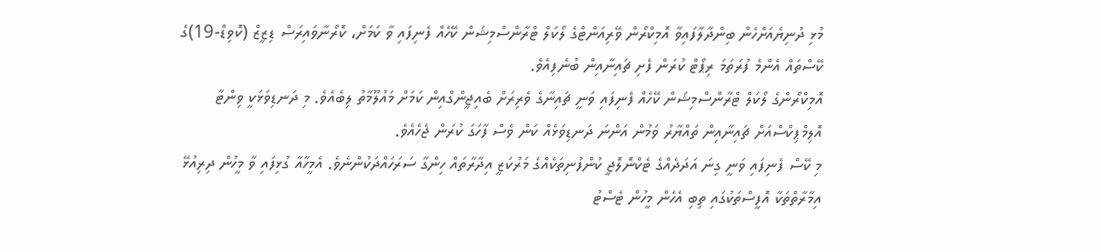މުޅި ދުނިޔެއަށްހެން ބިންދާލާފައިވާ އޮމިކްރޯން ވޭރިއަންޓްގެ ލޯކަލް ޓްރާންސްމިޝަން ކޭހެއް ފެނިފައި ވާ ކަމަށް، ކޮރޯނާވައިރަސް ޑިޒީޒް (ކޮވިޑް-19)ގެ ކޭސްތައް އެންމެ ފުރަތަމަ ރިޕޯޓް ކުރަން ފެށި ޗައިނާއިން ބުނެފިއެވެ.
އޮމިކްރޯންގެ ލޯކަލް ޓްރާންސްމިޝަން ކޭހެއް ފެނިފައި ވަނީ ޗައިނާގެ ވެރިރަށް ބެއިޖީންގްއިން ކަމަށް މައުލޫމާތު ލިބެއެވެ. މި ދަނޑިވަޅަކީ ވިންޓާ އޮލިމްޕިކްސްއަށް ޗައިނާއިން ތައްޔާރު ވަމުން އަންނަ ދަނޑިވަޅެއް ކަން ވެސް ފާހަގަ ކުރަން ޖެހެއެވެ.
މި ކޭސް ފެނިފައި ވަނީ ގިނަ އަދަދެއްގެ ޓެކްނޮލޮޖީ ކުންފުނިތަކެއްގެ މަރުކަޒީ އިދާރާތައް ހިންގާ ސަރަހައްދަކުންނެވެ. އެމީހާއާ ގުޅިފައި ވާ މީހުން ދިރިއުޅޭ އިމާރާތްތަކާ އޮފީސްތަކުގައި ތިބި އެހެން މީހުން ޓެސްޓު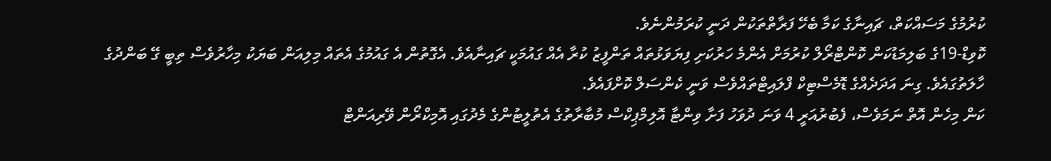ކުރުމުގެ މަސައްކަތް، ޗައިނާގެ ކަމާ ބެހޭ ފަރާތްތަކުން ދަނީ ކުރަމުންނެވެ.
ކޮވިޑް-19ގެ ބަލިމަޑުކަން ކޮންޓްރޯލް ކުރުމަށް އެންމެ ހަރުކަށި ފިޔަވަޅުތައް ތަންފީޒު ކުރާ އެއް ގައުމަކީ ޗައިނާއެވެ. އެގޮތުން އެ ގައުމުގެ އެތައް މިލިއަން ބަޔަކު މިހާރުވެސް ތިބީ ގޭ ބަންދުގެ ހާލަތުގައެވެ. ގިނަ އަދަދެއްގެ ޑޮމެސްޓިކް ފްލައިޓްތައްވެސް ވަނީ ކެންސަލް ކޮށްފައެވެ.
ކަން މިހެން އޮތް ނަމަވެސް، ފެބުރުއަރީ 4 ވަނަ ދުވަހު ފަށާ ވިންޓާ އޮލިމްޕިކްސް މުބާރާތުގެ އެތުލީޓުންގެ މެދުގައި އޮމިކްރޯން ވޭރިއަންޓް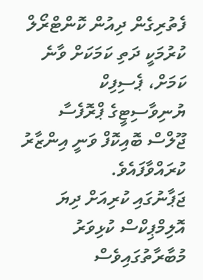ފެތުރިގެން ދިއުން ކޮންޓްރޯލް ކުރުމަކީ ދަތި ކަމަކަށް ވާނެ ކަމަށް، ޕެސިފިކް ޔުނިވާސިޓީގެ ޕްރޮފެސާ ޖޫލްސް ބޮއިކޮފް ވަނީ އިންޒާރު ކުރައްވާފައެވެ.
ޖަޕާނުގައި ކުރިއަށް ދިޔަ އޮލިމްޕިކްސް ކުޅިވަރު މުބާރާތުގައިވެސް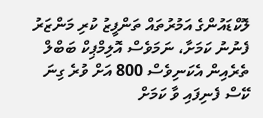ލޮކްޑައުންގެ އަމުރުތައް ތަންފީޒު ކުރި މަންޒަރު ފެނުނު ކަމަށާ، ނަމަވެސް އޮލިމްޕިކް ބަބްލް ތެރެއިން އެކަނިވެސް 800 އަށް ވުރެ ގިނަ ކޭސް ފެނިފައި ވާ ކަމަށް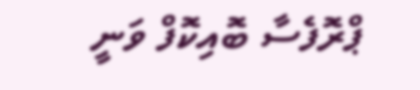ޕްރޮފެސާ ބޮއިކޮފް ވަނީ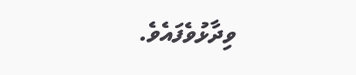ވިދާޅުވެފައެވެ.